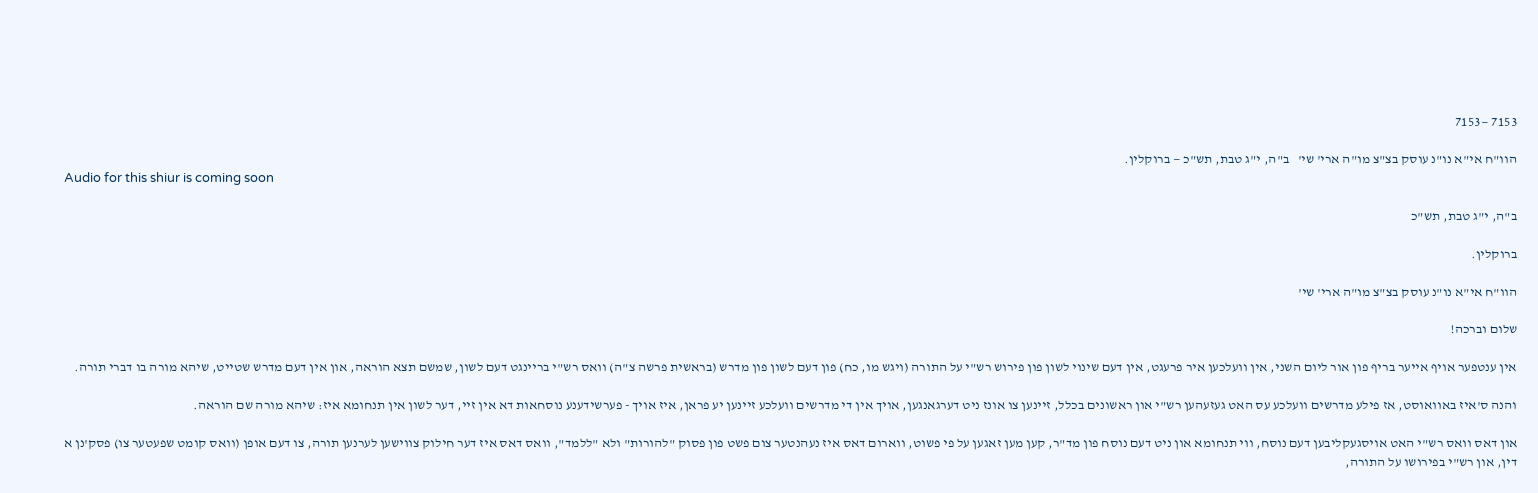7153 —7153

הוו"ח אי"א נו"נ עוסק בצ"צ מו"ה ארי' שי'   ב"ה, י"ג טבת, תש"כ — ברוקלין.
Audio for this shiur is coming soon

ב"ה, י"ג טבת, תש"כ

ברוקלין.

הוו"ח אי"א נו"נ עוסק בצ"צ מו"ה ארי' שי'

שלום וברכה!

אין ענטפער אויף אייער בריף פון אור ליום השני, אין וועלכען איר פרעגט, אין דעם שינוי לשון פון פירוש רש"י על התורה (ויגש מו, כח) פון דעם לשון פון מדרש (בראשית פרשה צ"ה) וואס רש"י בריינגט דעם לשון, שמשם תצא הוראה, און אין דעם מדרש שטייט, שיהא מורה בו דברי תורה.

והנה ס'איז באוואוסט, אז פילע מדרשים וועלכע עס האט געזעהען רש"י און ראשונים בכלל, זיינען צו אונז ניט דערגאנגען, אויך אין די מדרשים וועלכע זיינען יע פראן, איז אויך - פערשידענע נוסחאות דא אין זיי, דער לשון אין תנחומא איז: שיהא מורה שם הוראה.

און דאס וואס רש"י האט אויסגעקליבען דעם נוסח, ווי תנחומא און ניט דעם נוסח פון מד"ר, קען מען זאגען על פי פשוט, ווארום דאס איז נעהנטער צום פשט פון פסוק "להורות" ולא "ללמד", וואס דאס איז דער חילוק צווישען לערנען תורה, צו דעם אופן (וואס קומט שפעטער צו) פסק'נן א דין, און רש"י בפירושו על התורה,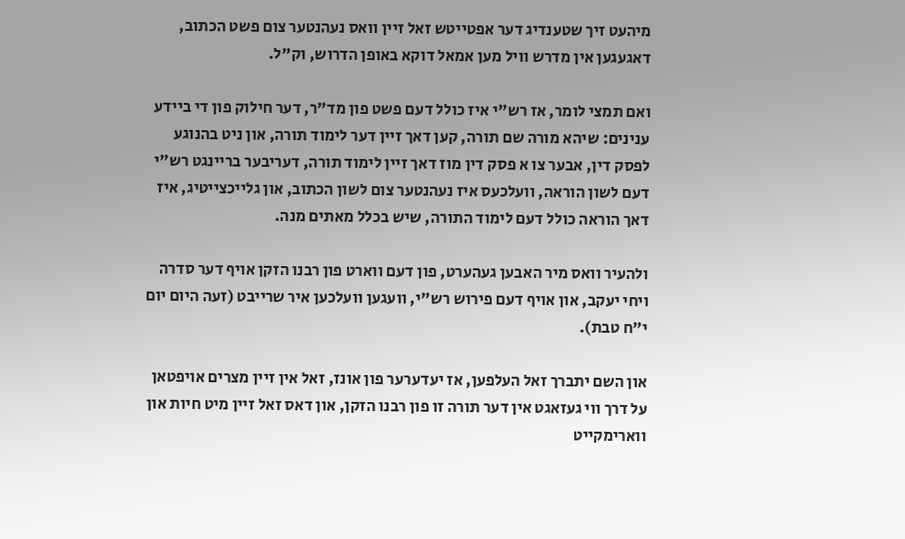מיהעט זיך שטענדיג דער אפטייטש זאל זיין וואס נעהנטער צום פשט הכתוב, דאגעגען אין מדרש וויל מען אמאל דוקא באופן הדרוש, וק"ל.

ואם תמצי לומר, אז רש"י איז כולל דעם פשט פון מד"ר, דער חילוק פון די ביידע ענינים: שיהא מורה שם תורה, קען דאך זיין דער לימוד תורה, און ניט בהנוגע לפסק דין, אבער צו א פסק דין מוז דאך זיין לימוד תורה, דעריבער בריינגט רש"י דעם לשון הוראה, וועלכעס איז נעהנטער צום לשון הכתוב, און גלייכצייטיג, איז דאך הוראה כולל דעם לימוד התורה, שיש בכלל מאתים מנה.

ולהעיר וואס מיר האבען געהערט, פון דעם ווארט פון רבנו הזקן אויף דער סדרה ויחי יעקב, און אויף דעם פירוש רש"י, וועגען וועלכען איר שרייבט (זעה היום יום י"ח טבת).

און השם יתברך זאל העלפען, אז יעדערער פון אונז, זאל אין זיין מצרים אויפטאן על דרך ווי געזאגט אין דער תורה זו פון רבנו הזקן, און דאס זאל זיין מיט חיות און ווארימקייט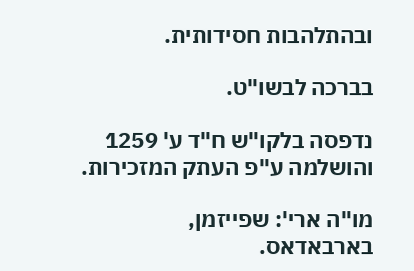ובהתלהבות חסידותית.

בברכה לבשו"ט.

נדפסה בלקו"ש ח"ד ע' 1259 והושלמה ע"פ העתק המזכירות.

מו"ה ארי': שפייזמן, בארבאדאס.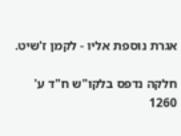אגרת נוספת אליו - לקמן ז'שיט.

חלקה נדפס בלקו"ש ח"ד ע' 1260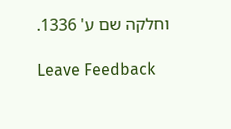וחלקה שם ע' 1336.

Leave Feedback